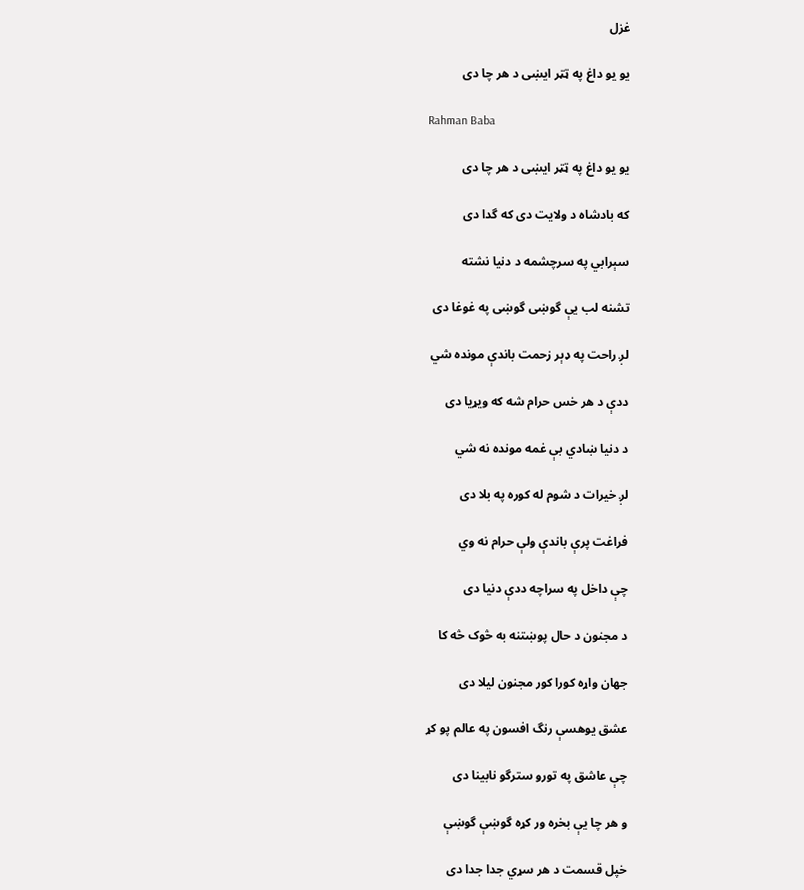غزل

يو يو داغ په ټټر ايښی د هر چا دی

Rahman Baba

يو يو داغ په ټټر ايښی د هر چا دی

که بادشاه د ولايت دی که گدا دی

سېرابي په سرچشمه د دنيا نشته

تشنه لب يې گوښی گوښی په غوغا دی

لږ راحت په ډېر زحمت باندې مونده شي

ددې د هر خس حرام شه که ويړيا دی

د دنيا ښادي بې غمه مونده نه شي

لږ خيرات د شوم له کوره په بلا دی

فراغت پرې باندې ولې حرام نه وي

چې داخل په سراچه ددې دنيا دی

د مجنون د حال پوښتنه به څوک څه کا

جهان واړه کورا کور مجنون ليلا دی

عشق يوهسې رنگ افسون په عالم پو کړ

چې عاشق په تورو سترگو نابينا دی

و هر چا يې بخره ور کړه گوښې گوښې

خپل قسمت د هر سړي جدا جدا دی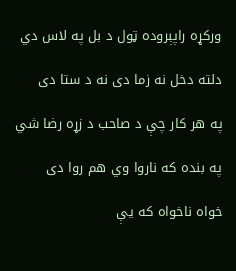ورکړه راپېروده ټول د بل په لاس دي

دلته دخل نه زما دی نه د ستا دی

په هر کار چې د صاحب د زړه رضا شي

په بنده که ناروا وي هم روا دی

خواه ناخواه که يې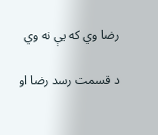رضا وي که يې نه وي

د قسمت رسد رضا او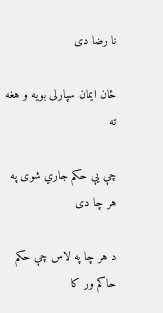نا رضا دی

ځان ايمان سپارلی بويه و هغه ته

چې يې حکم جاري شوی په هر چا دی

د هر چا په لاس چې حکم حاکم ور کا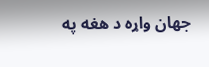جهان واړه د هغه په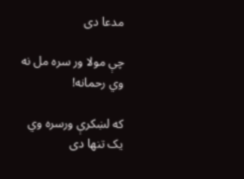مدعا دی

چې مولا ور سره مل نه وي رحمانه!

که لښکرې ورسره وي يک تنها دی